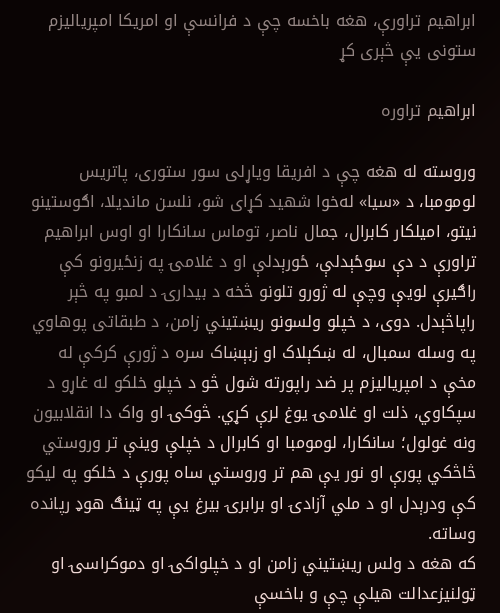ابراهیم تراورې، هغه باخسه چې د فرانسې او امریکا امپریالیزم ستونی یې څېری کړ

ابراهیم تراوره

وروسته له هغه چې د افریقا ویاړلی سور ستوری، پاتریس لومومبا، د «سیا» له‌خوا شهید کړای شو، نلسن ماندیلا، اګوستینو نیتو، امیلکار کابرال، جمال ناصر، توماس سانکارا او اوس ابراهیم تراورې د دې سوځېدلې، ځورېدلې او د غلامۍ په زنځیرونو کې راګیرې لویې وچې له ژورو تلونو څخه د بیدارۍ د لمبو په څېر راپاڅېدل. دوی، د خپلو ولسونو ریښتیني زامن، د طبقاتی پوهاوي په وسله سمبال، له ښکېلاک او زبېښاک سره د ژورې کرکې له مخې د امپریالیزم پر ضد راپورته شول څو د خپلو خلکو له غاړو د سپکاوي، ذلت او غلامۍ یوغ لرې کړي. څوکۍ او واک دا انقلابیون ونه غولول؛ سانکارا، لومومبا او کابرال د خپلې وینې تر وروستي څاڅکي پورې او نور یې هم تر وروستي ساه پورې د خلکو په لیکو کې ودرېدل او د ملي آزادۍ او برابرۍ بیرغ یې په ټینګ هوډ رپانده وساته.
که هغه د ولس ریښتیني زامن او د خپلواکۍ او دموکراسۍ او ټولنیزعدالت هیلې چې و باخسې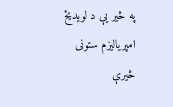په څیر یې د لویدیځ امپریالیزم ستونی څیرې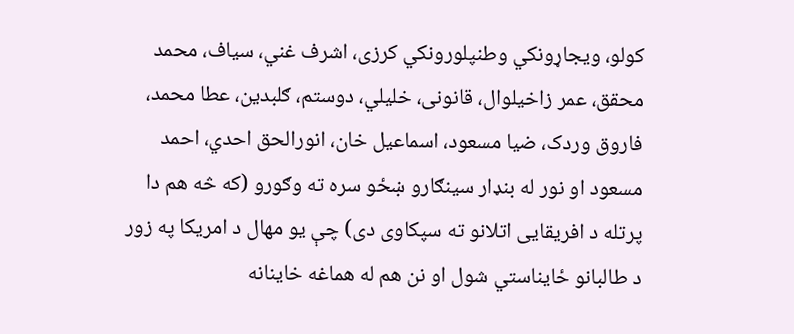کولو، ویجاړونکي وطنپلورونکي کرزی، اشرف غني، سیاف، محمد محقق، عمر زاخیلوال، قانونی، خلیلي، دوستم، ګلبدین، عطا محمد، فاروق وردک، ضیا مسعود، اسماعیل خان، انورالحق احدي، احمد مسعود او نور له بنډار سینګارو ښځو سره ته وګورو (که څه هم دا پرتله د افریقایی اتلانو ته سپکاوی دی) چې یو مهال د امریکا په زور د طالبانو ځایناستي شول او نن هم له هماغه خاینانه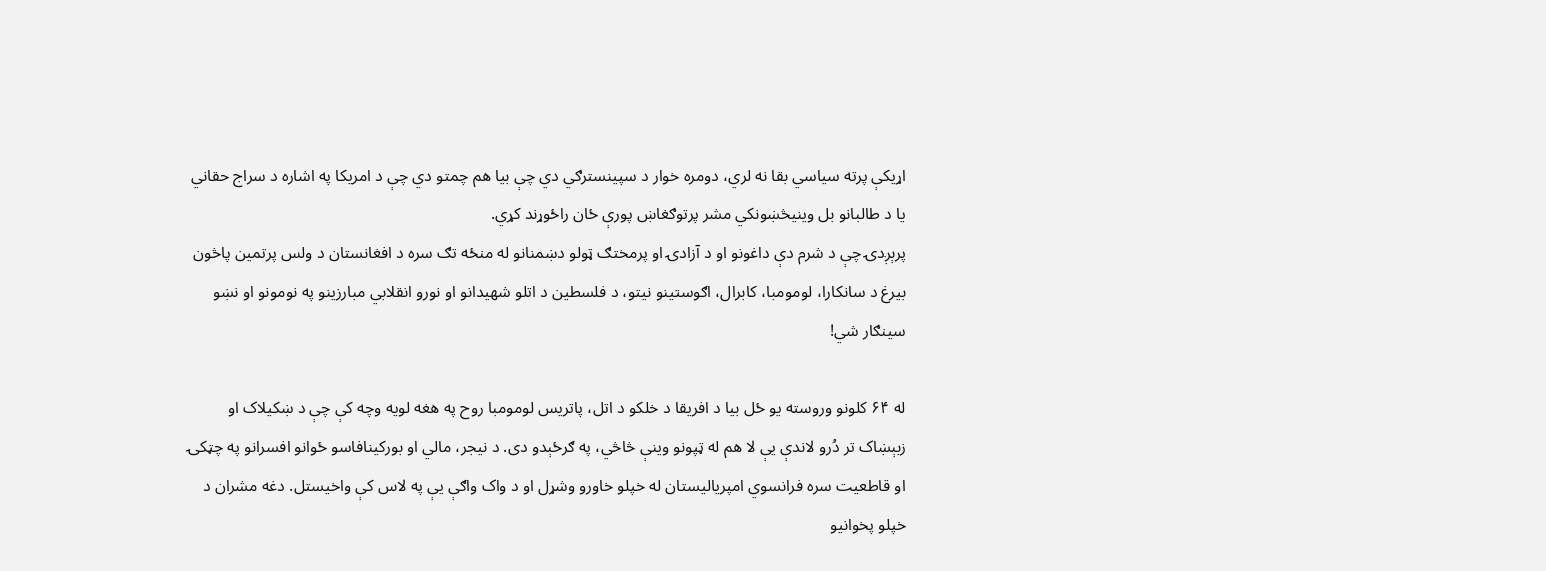اړیکې پرته سیاسي بقا نه لري، دومره خوار د سپینسترګي دي چې بیا هم چمتو دي چې د امریکا په اشاره د سراج حقاني یا د طالبانو بل وینيڅښونکي مشر پرتوګغاښ پورې ځان راځوړند کړي.
پرېږدۍ چې د شرم دې داغونو او د آزادۍ او پرمختګ ټولو دښمنانو له منځه تګ سره د افغانستان د ولس پرتمین پاڅون بیرغ د سانکارا، لومومبا، کابرال، اګوستینو نیتو، د فلسطین د اتلو شهیدانو او نورو انقلابي مبارزینو په نومونو او نښو سینګار شي!

له ۶۴ کلونو وروسته یو ځل بیا د افریقا د خلکو د اتل، پاتریس لومومبا روح په هغه لویه وچه کې چې د ښکیلاک او زبېښاک تر دُرو لاندې یې لا هم له ټپونو وینې څاڅي، په ګرځېدو دی. د نیجر، مالي او بورکینافاسو ځوانو افسرانو په چټکۍ او قاطعیت سره فرانسوي امپریالیستان له خپلو خاورو وشړل او د واک واګې یې په لاس کې واخیستل. دغه مشران د خپلو پخوانیو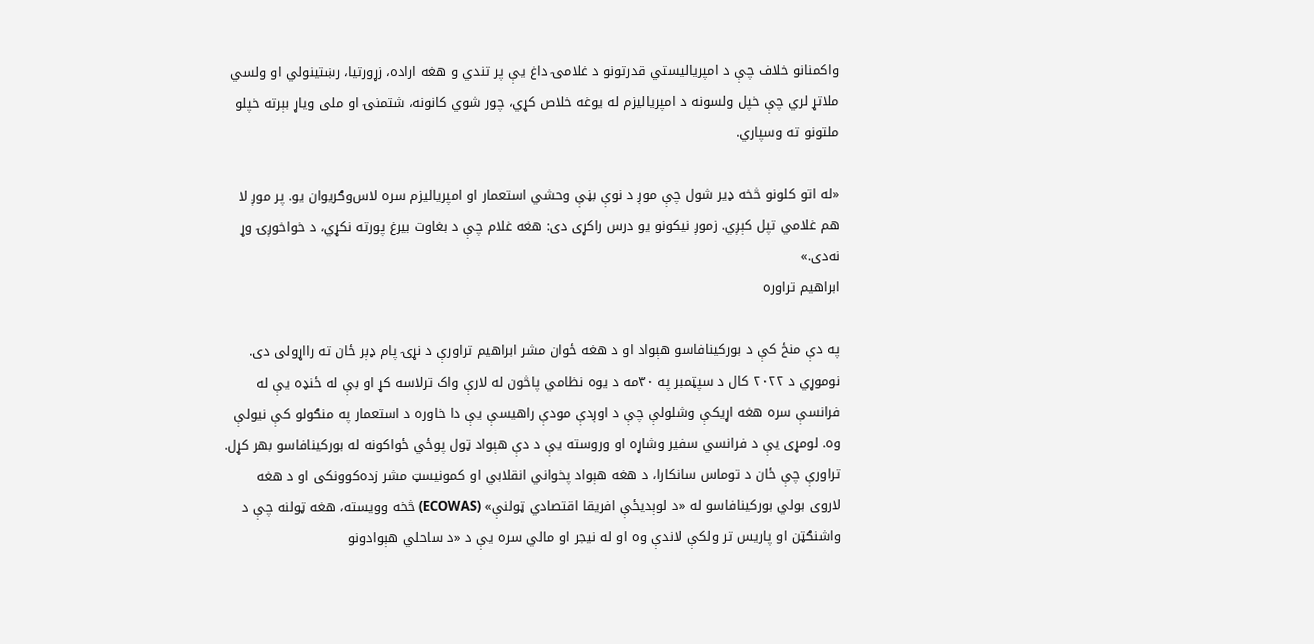واکمنانو خلاف چې د امپریالیستي قدرتونو د غلامۍ داغ یې پر تندي و هغه اراده، زړورتیا، رښتینولي او ولسي ملاتړ لري چې خپل ولسونه د امپریالیزم له یوغه خلاص کړي، چور شوي کانونه، شتمنۍ او ملی ویاړ بېرته خپلو ملتونو ته وسپاري.

«له اتو کلونو څخه ډیر شول چې موږ د نوې بڼې وحشي استعمار او امپریالیزم سره لاس‌وګریوان یو. پر موږ لا هم غلامي تپل کېږي. زموږ نیکونو یو درس راکړی دی: هغه غلام چې د بغاوت بیرغ پورته نکړي، د خواخوږۍ وړ نه‌دی.»
ابراهیم تراوره

په دې منځ کې د بورکینافاسو هېواد او د هغه ځوان مشر ابراهیم تراورې د نړۍ پام ډېر ځان ته رااړولی دی. نوموړي د ۲۰۲۲ کال د سپټمبر په ۳۰مه د یوه نظامي پاڅون له لارې واک ترلاسه کړ او بې له ځنډه یې له فرانسې سره هغه اړیکې وشلولې چې د اوږدې مودې راهیسې یې دا خاوره د استعمار په منګولو کې نیولې وه. لومړی یې د فرانسي سفیر وشاړه او وروسته یې د دې هېواد ټول پوځي ځواکونه له بورکینافاسو بهر کړل. تراورې چې ځان د توماس سانکارا، د هغه هېواد پخواني انقلابي او کمونیسټ مشر زده‌کوونکی او د هغه لاروی بولي بورکینافاسو له «د لوېدیځې افریقا اقتصادي ټولنې» (ECOWAS) څخه وویسته، هغه ټولنه چې د واشنګټن او پاریس تر ولکې لاندې وه او له نیجر او مالي سره یې د «د ساحلي هېوادونو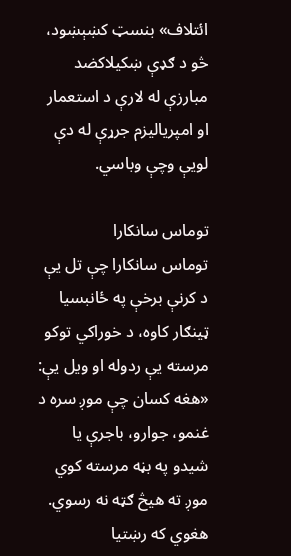ائتلاف» بنسټ کښېښود، څو د ګډې ښکیلاکضد مبارزې له لارې د استعمار او امپریالیزم جرړې له دې لویې وچې وباسي.

توماس سانکارا
توماس سانکارا چې تل یې د کرنې برخې په ځانبسیا ټینګار کاوه، د خوراکي توکو مرسته یې ردوله او ویل یې:
«هغه کسان چې موږ سره د غنمو، جوارو، باجرې یا شیدو په بڼه مرسته کوي موږ ته هیڅ ګټه نه رسوي. هغوي که رښتیا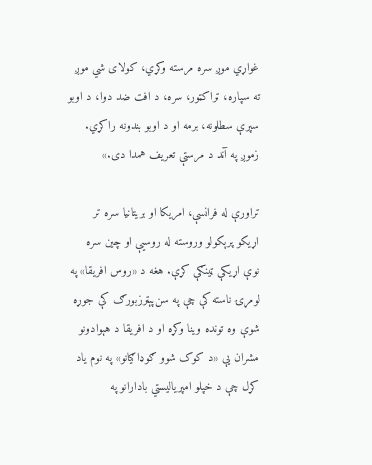غواړي موږ سره مرسته وکړي، کولای شي موږ ته سپاره، ټراکټور، سره، د افت ضد دوا، د اوبو سپرې سطلونه، برمه او د اوبو بندونه راکړي. زموږ په آند د مرستې تعریف همدا دی.»

تراورې له فرانسې، امریکا او بریتانیا سره تر اړیکو پرېکولو وروسته له روسیې او چین سره نوې اړیکې ټینګې کړې. هغه د «روس افریقا» په لومړۍ ناسته کې چې په سن‌پېټرزبورګ کې جوړه شوې وه تونده وینا وکړه او د افریقا د هېوادونو مشران یې «د کوک شوو ګوډاګیانو» په نوم یاد کړل چې د خپلو امپریالیستي بادارانو په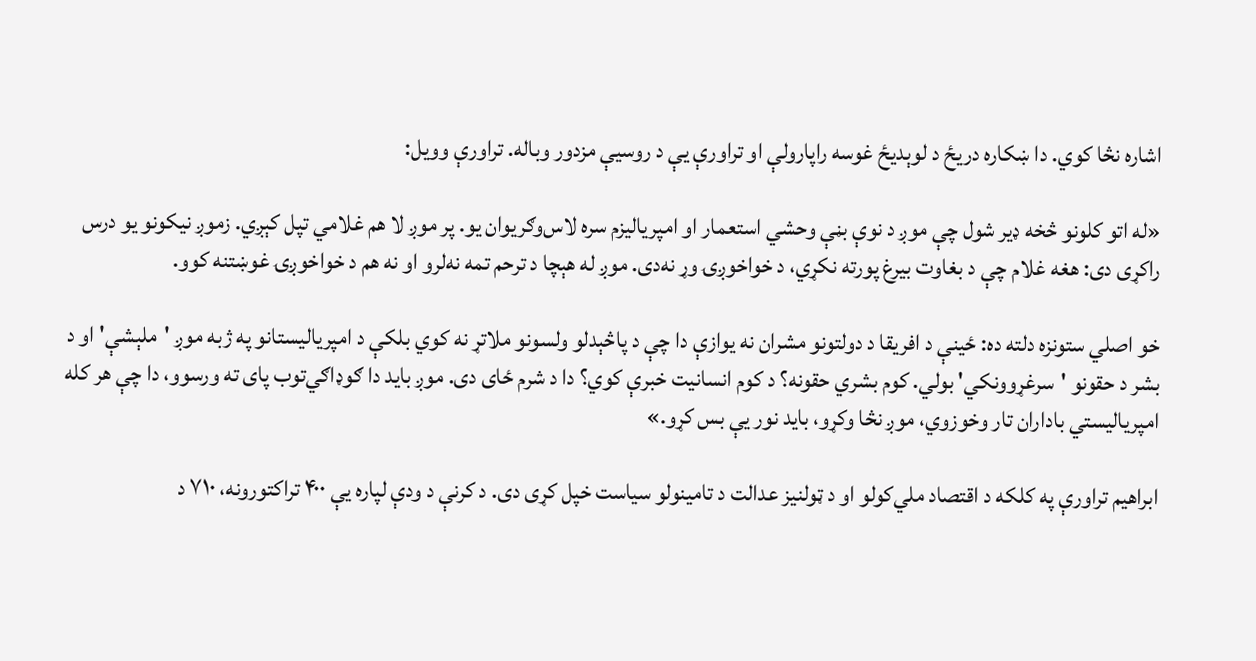اشاره نڅا کوي. دا ښکاره دریځ د لوېدیځ غوسه راپارولې او تراورې یې د روسیې مزدور وباله. تراورې وویل:

«له اتو کلونو څخه ډیر شول چې موږ د نوې بڼې وحشي استعمار او امپریالیزم سره لاس‌وګریوان یو. پر موږ لا هم غلامي تپل کېږي. زموږ نیکونو یو درس راکړی دی: هغه غلام چې د بغاوت بیرغ پورته نکړي، د خواخوږۍ وړ نه‌دی. موږ له هېچا د ترحم تمه نه‌لرو او نه هم د خواخوږۍ غوښتنه کوو.

خو اصلي ستونزه دلته ده: ځینې د افریقا د دولتونو مشران نه یوازې دا چې د پاڅېدلو ولسونو ملاتړ نه کوي بلکې د امپریالیستانو په ژبه موږ 'ملېشې' او د بشر د حقونو 'سرغړوونکي' بولي. کوم بشري حقونه؟ د کوم انسانیت خبرې کوي؟ دا د شرم ځای دی. موږ باید دا ګوډاګي‌توب پای ته ورسوو، دا چې هر کله امپریالیستي باداران تار وخوزوي، موږ نڅا وکړو، باید نور یې بس کړو.»

ابراهیم تراورې په کلکه د اقتصاد ملي‌کولو او د ټولنیز عدالت د تامینولو سیاست خپل کړی دی. د کرنې د ودې لپاره یې ۴۰۰ تراکتورونه، ۷۱۰ د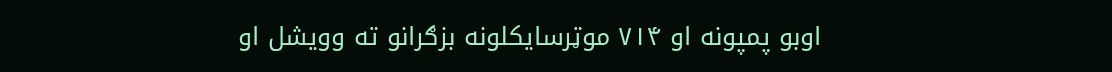اوبو پمپونه او ۷۱۴ موټرسایکلونه بزګرانو ته وویشل او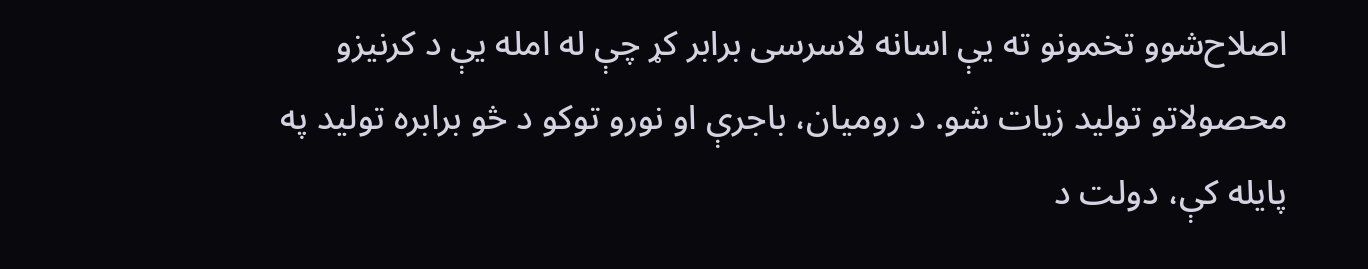اصلاح‌شوو تخمونو ته یې اسانه لاسرسی برابر کړ چې له امله یې د کرنیزو محصولاتو تولید زیات شو. د روميان، باجرې او نورو توکو د څو برابره تولید په پایله کې، دولت د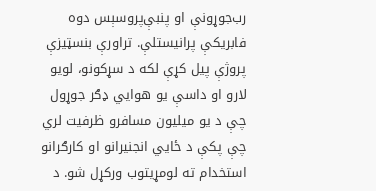رب‌جوړونې او پنبې‌پروسېس دوه فابریکې پرانیستلې. تراورې بنسټیزې پروژې پیل کړې لکه د سړکونو، لویو لارو او داسې یو هوايي ډګر جوړول چې د یو میلیون مسافرو ظرفيت لري چې پکې د ځايي انجنیرانو او کارګرانو استخدام ته لومړیتوب ورکړل شو. د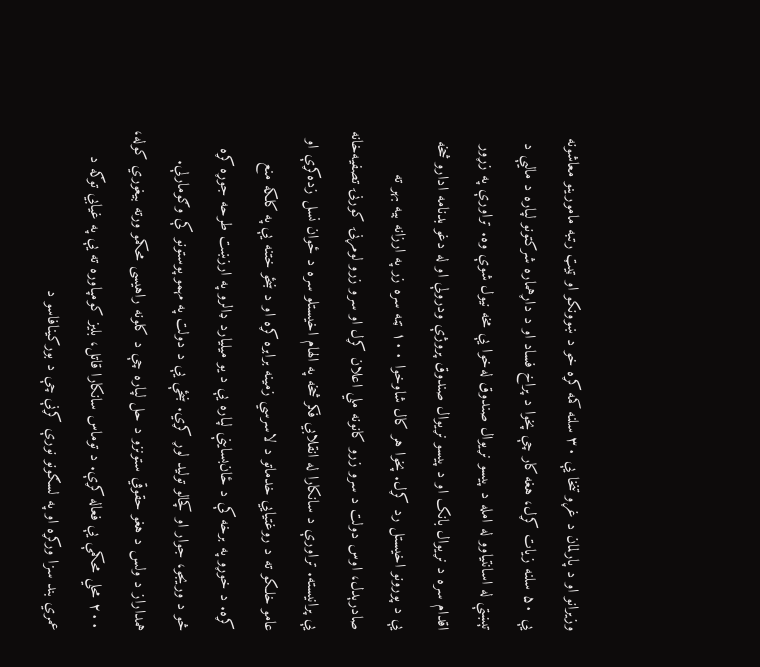وزیرانو او د پارلمان د غړو تنخا یې ۳۰ سلنه کمه کړه خو د ښوونکو او ټیټ رتبه مامورینو معاشونه یې ۵۰ سلنه زیات کړل، هغه کار چې پخوا د پراخ فساد او د داړهماره شرکتونو لپاره د مالیې د تېښتې له اسانتیاوو له امله د پیسو نړیوال صندوق له‌خوا یې مخه نیول شوې وه. تراورې په زړور اقدام سره د نړیوال بانک او د پیسو نړیوال صندوق پروژې ودرولې او له دغو بدنامه ادارو څخه یې د پورونو اخیستل رد کړل. پخوا هر کال شاوخوا ۱۰۰ ټنه سره زر په ارزانه بیه بهر ته صادرېدل، اوس دولت د سرو زرو کانونه ملي اعلان کړل او سرو زرو لومړنۍ کورنۍ تصفیه‌خانه یې پرانیسته. تراورې د سانکارا له انقلابي فکر څخه په الهام اخیستلو سره د ځوان نسل زده‌کړې او عامو خلکو ته د روغتیایي خدماتو د لاسرسي زمینه برابره کړه او د ښځو ختنه یې په کلکه منع کړه. د خوړو په برخه کې د ځان‌بساینې لپاره یې د یو میلیارد ډالرو په ارزښت طرحه جوړه کړه څو د وريجو، جوار او کچالو تولید لوړ کړي. ښځې یې د دولت په مهمو پوستونو کې وګومارلې. همداراز د ولس د هغو حقوقي ستونزو د حل لپاره چې د کلونه راهیسی محکمو ورته بیغوري کوله، ۲۰۰ محلي محکمې یې فعاله کړې. د توماس سانکارا قاتل، بلیز کومپاوره ته یې په غیابي توګه د عمري بند سزا ورکړه او په لسګونو نورې کړنې چې د بورکینافاسو د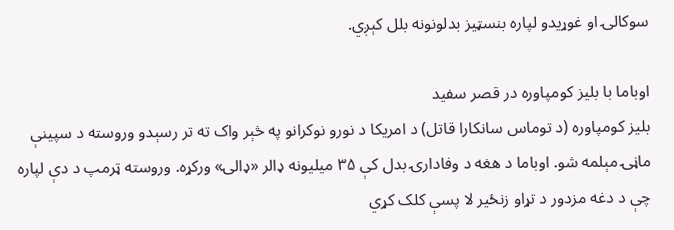سوکالۍ او غوړیدو لپاره بنسټیز بدلونونه بلل کېږي.

اوباما با بلیز کومپاوره در قصر سفید
بلیز کومپاوره (د توماس سانکارا قاتل) د امریکا د نورو نوکرانو په څېر واک ته تر رسېدو وروسته د سپینې ماڼۍ مېلمه شو. اوباما د هغه د وفادارۍ بدل کې ۳۵ میلیونه ډالر «ډالۍ» ورکړه. وروسته ټرمپ د دې لپاره چې د دغه مزدور د تړاو زنځیر لا پسې کلک کړي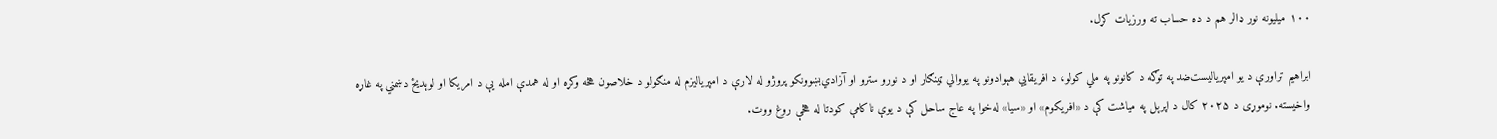۱۰۰ میلیونه نور ډالر هم د ده حساب ته ورزیات کړل.

ابراهیم تراورې د یو امپریالیست‌ضد په توګه د کانونو په ملي کولو، د افریقايي هېوادونو په یووالي ټینګار او د نورو سترو او آزادي‌بښوونکو پروژو له لارې د امپریالیزم له منګولو د خلاصون هڅه وکړه او له همدې امله یې د امریکا او لوېدیځ دښمني په غاړه واخیسته. نوموړی د ۲۰۲۵ کال د اپرېل په میاشت کې د «افریکوم» او «سیا» له‌خوا په عاج ساحل کې د یوې ناکامې کودتا له هڅې روغ ووت.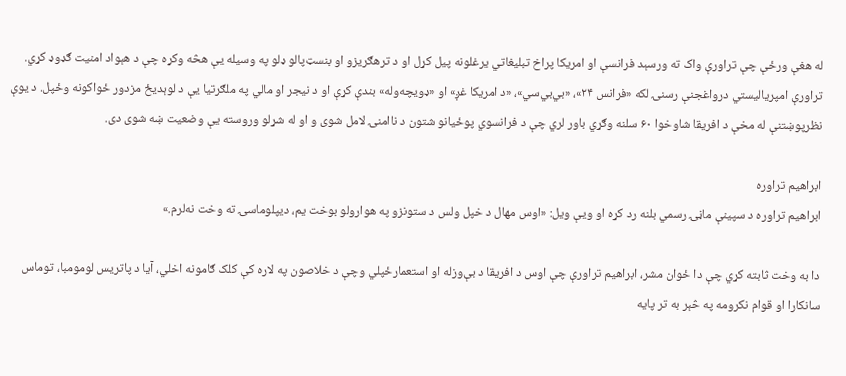له هغې ورځې چې تراورې واک ته ورسېد فرانسې او امریکا پراخ تبلیغاتي یرغلونه پیل کړل او د ترهګریزو او بنسټ‌پالو ډلو په وسیله یې هڅه وکړه چې د هېواد امنیت ګډوډ کړي. تراورې امپریالیستي درواغجنې رسنۍ لکه «فرانس ۲۴»، «بي‌بي‌سي»، «د امریکا غږ» او «ډویچه‌وله» بندې کړې او د نیجر او مالي په ملګرتیا یې د لوېدیځ مزدور ځواکونه وځپل. د یوې نظرپوښتنې له مخې د افریقا شاوخوا ۶۰ سلنه وګړي باور لري چې د فرانسوي پوځیانو شتون د ناامنۍ لامل شوی و او له شړلو وروسته یې وضعیت ښه شوی دی.

ابراهیم تراوره
ابراهیم تراوره د سپینې ماڼۍ رسمي بلنه رد کړه او ویې ویل: «اوس مهال د خپل ولس د ستونزو په هوارولو بوخت یم، دیپلوماسۍ ته وخت نه‌لرم.»

دا به وخت ثابته کړي چې دا ځوان مشر، ابراهیم تراورې چې اوس د افریقا د بې‌وزله او استعمار‌ځپلي وچې د خلاصون په لاره کې کلک ګامونه اخلي، آیا د پاتریس لومومبا، توماس سانکارا او قوام نکرومه په څېر به تر پایه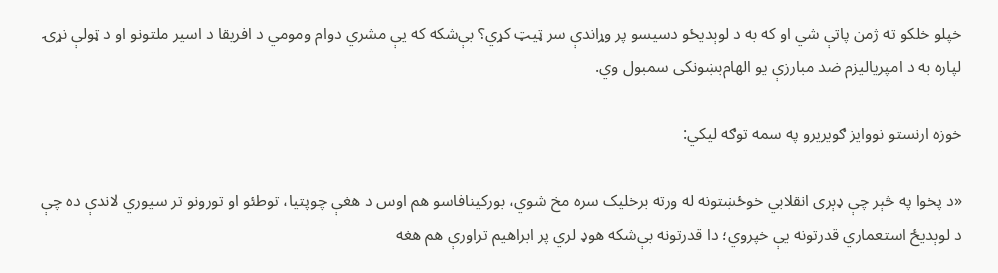خپلو خلکو ته ژمن پاتې شي او که به د لوېدیځو دسيسو پر وړاندې سر ټيټ کړي؟ بې‌شکه که یې مشري دوام ومومي د افریقا د اسیر ملتونو او د ټولې نړۍ لپاره به د امپریالیزم ضد مبارزې یو الهام‌بښونکی سمبول وي.

خوزه ارنستو نووایز ګویریرو په سمه توګه لیکي:

«د پخوا په څېر چې ډېری انقلابي خوځښتونه له ورته برخلیک سره مخ شوي، بورکینافاسو هم اوس د هغې چوپتیا، توطئو او تورونو تر سیوري لاندې ده چې د لوېدیځ استعماري قدرتونه یې خپروي؛ دا قدرتونه بې‌شکه هوډ لري پر ابراهیم تراورې هم هغه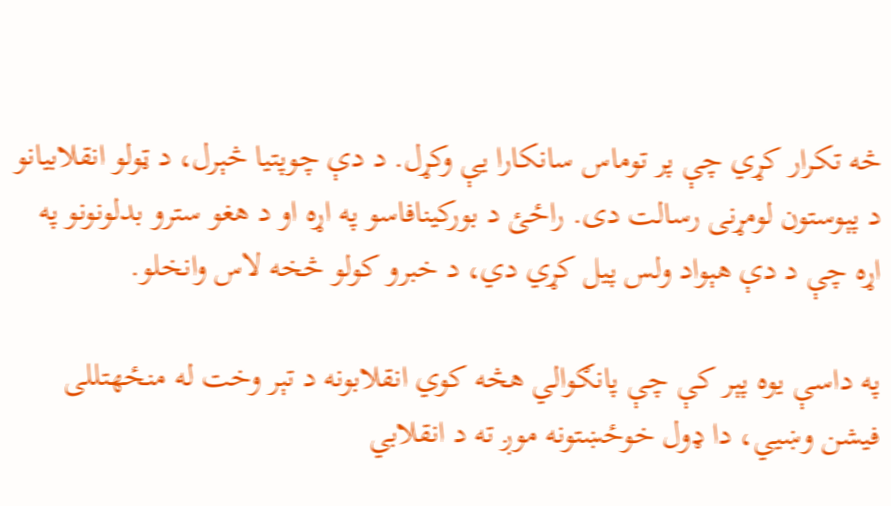څه تکرار کړي چې پر توماس سانکارا یې وکړل. د دې چوپتیا څېرل، د ټولو انقلابیانو د پېوستون لومړنی رسالت دی. راځئ د بورکینافاسو په اړه او د هغو سترو بدلونونو په اړه چې د دې هېواد ولس پیل کړي دي، د خبرو کولو څخه لاس وانخلو.

په داسې یوه پېر کې چې پانګوالي هڅه کوي انقلابونه د تېر وخت له منځهتللی فیشن وښيي، دا ډول خوځښتونه موږ ته د انقلابي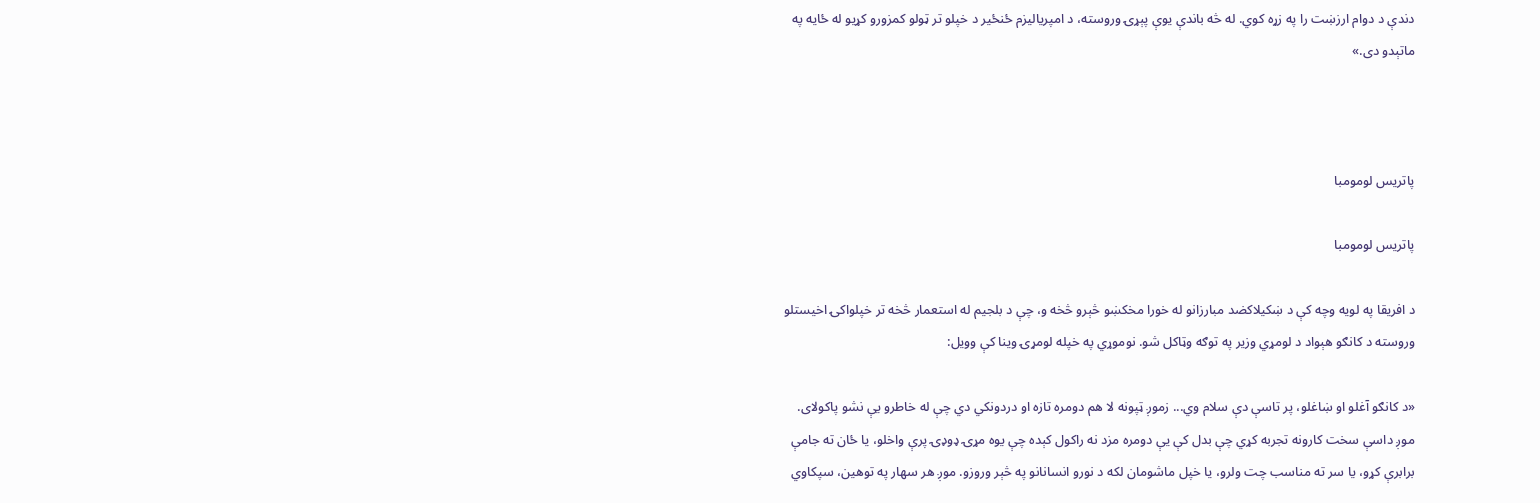دندې د دوام ارزښت را په‌ زړه کوي. له څه باندې یوې پېړۍ وروسته، د امپریالیزم ځنځیر د خپلو تر ټولو کمزورو کړیو له ځایه په ماتېدو دی.»



پاتریس لومومبا

پاتریس لومومبا

د افریقا په لویه وچه کې د ښکیلاکضد مبارزانو له خورا مخکښو څېرو څخه و، چې د بلجیم له استعمار څخه تر خپلواکۍ اخیستلو وروسته د کانګو هېواد د لومړي وزیر په توګه وټاکل شو. نوموړي په خپله لومړۍ وینا کې وویل:

«د کانګو آغلو او ښاغلو، پر تاسې دې سلام وي... زموږ ټپونه لا هم دومره تازه او دردونکي دي چې له خاطرو یې نشو پاکولای. موږ داسې سخت کارونه تجربه کړي چې بدل کې یې دومره مزد نه راکول کېده چې یوه مړۍ ډوډۍ پرې واخلو، یا ځان ته جامې برابرې کړو، یا سر ته مناسب چت ولرو، یا خپل ماشومان لکه د نورو انسانانو په څېر وروزو. موږ هر سهار په توهین، سپکاوي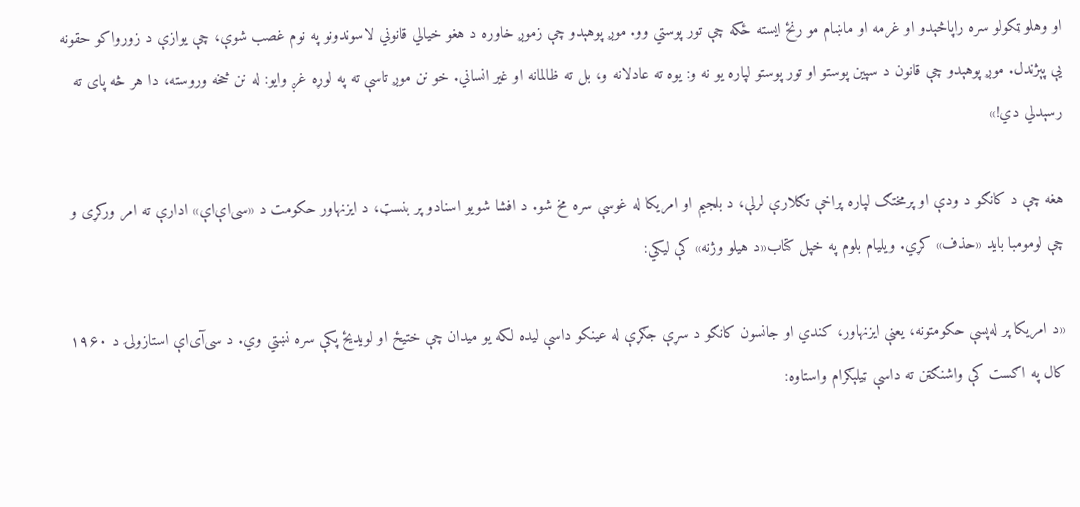او وهلو ټکولو سره راپاڅېدو او غرمه او ماښام مو رنځ ایسته ځکه چې تور پوستي وو. موږ پوهېدو چې زموږ خاوره د هغو خیالي قانوني لاسوندونو په نوم غصب شوې، چې یوازې د زورواکو حقونه یې پېژندل. موږ پوهېدو چې قانون د سپین پوستو او تور پوستو لپاره یو نه و: یوه ته عادلانه و، بل ته ظالمانه او غیر انساني. خو نن موږ تاسې ته په لوړه غږ وایو: له نن څخه وروسته، دا هر څه پای ته رسېدلي دي!»

هغه چې د کانګو د ودې او پرمختګ لپاره پراخې تګلارې لرلې، د بلجیم او امریکا له غوسې سره مخ شو. د افشا شویو اسنادو پر بنسټ، د ایزنهاور حکومت د «سی‌اې‌اې» ادارې ته امر ورکړی و چې لومومبا باید «حذف» کړي. ویلیام بلوم په خپل کتاب«د هیلو وژنه» کې لیکي:

«د امریکا پر له‌پسې حکومتونه، یعنې ایزنهاور، کندي او جانسون کانګو د سړې جګړې له عینکو داسې لیده لکه یو میدان چې ختیځ او لویدیځ پکې سره نښتي وي. د سی‌آی‌اې استازولۍ د ۱۹۶۰ کال په اګست کې واشنګټن ته داسې ټیلېګرام واستاوه: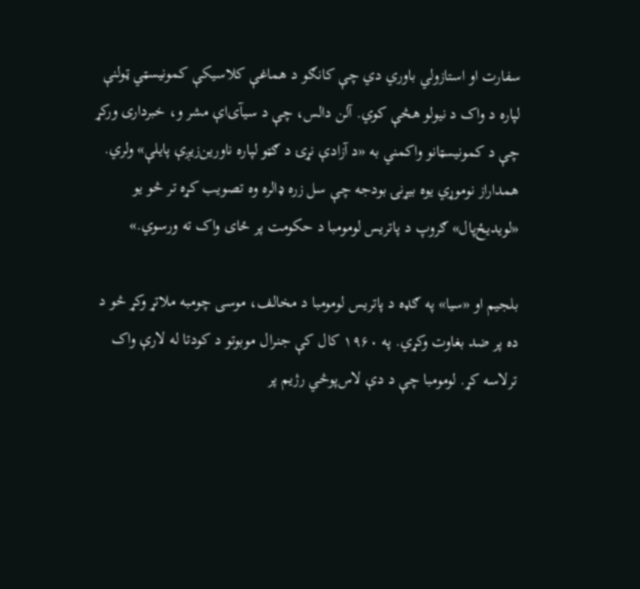سفارت او استازولي باوري دي چې کانګو د هماغې کلاسیکې کمونیسټي ټولنې لپاره د واک د نیولو هڅې کوي. آلن دالس، چې د سیآی‌اې مشر و، خبرداری ورکړ چې د کمونیسټانو واکمني به «د آزادې نړۍ د ګټو لپاره ناورین‌زیږې پایلې» ولري. همداراز نوموړي یوه بیړنۍ بودجه چې سل زره ډالره وه تصویب کړه تر څو یو «لویدیځ‌پال» ګروپ د پاتریس لومومبا د حکومت پر ځای واک ته ورسوي.»

بلجیم او «سیا» په ګډه د پاتریس لومومبا د مخالف، موسی چومبه ملاتړ وکړ څو د ده پر ضد بغاوت وکړي. په ۱۹۶۰ کال کې جنرال موبوتو د کودتا له لارې واک ترلاسه کړ. لومومبا چې د دې لاس‌پوڅي رژیم پر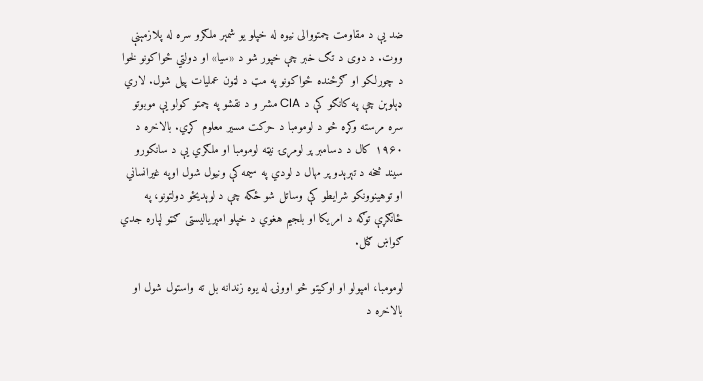ضد یې د مقاومت چمتووالی نیوه له خپلو یو شمېر ملګرو سره له پلازمېنې ووت. د دوی د تګ خبر چې خپور شو د «سیا» او دولتي ځواکونو لخوا د چورلکو او ګرځنده ځواکونو په مټ د لټون عملیات پیل شول. لاري ډېلوېن چې په کانګو کې د CIA مشر و د نقشو په چمتو کولو یې موبوتو سره مرسته وکړه څو د لومومبا د حرکت مسیر معلوم کړي. بالاخره د ۱۹۶۰ کال د دسامبر پر لومړۍ نیټه لومومبا او ملګري یې د سانکورو سیند څخه د تېرېدو پر مهال د لودي په سیمه کې ونیول شول اوپه غیرانساني او توهینوونکو شرایطو کې وساتل شو ځکه چې د لوېدیځو دولتونو، په ځانګړې توګه د امریکا او بلجیم هغوي د خپلو امپریالیستی ګټو لپاره جدي ګواښ ګڼل.

لومومبا، امپولو او اوکیتو څو اوونۍ له یوه زندانه بل ته واستول شول او بالاخره د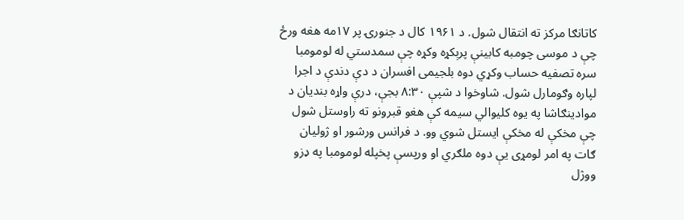کاتانګا مرکز ته انتقال شول. د ۱۹۶۱ کال د جنورۍ پر ۱۷مه هغه ورځ چې د موسی چومبه کابینې پرېکړه وکړه چې سمدستي له لومومبا سره تصفیه حساب وکړي دوه بلجیمی افسران د دې دندې د اجرا لپاره وګومارل شول. شاوخوا د شپې ۸:۳۰ بجې، درې واړه بندیان د موادینګاشا په یوه کلیوالي سیمه کې هغو قبرونو ته راوستل شول چې مخکې له مخکې ایستل شوي وو. د فرانس ورشور او ژولیان ګات په امر لومړی یې دوه ملګري او ورپسې پخپله لومومبا په ډزو ووژل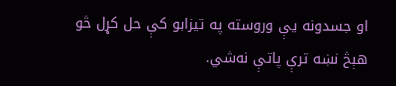او جسدونه یې وروسته په تیزابو کې حل کړل څو هېڅ نښه ترې پاتې نه‌شي.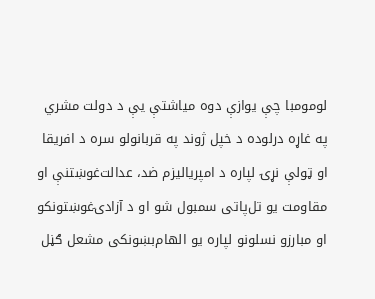لومومبا چې یوازې دوه میاشتې یې د دولت مشري په غاړه درلوده د خپل ژوند په قربانولو سره د افریقا او ټولې نړۍ لپاره د امپریالیزم ضد، عدالت‌غوښتنې او مقاومت یو تل‌پاتی سمبول شو او د آزادۍ‌غوښتونکو او مبارزو نسلونو لپاره یو الهام‌بښونکی مشعل ګڼل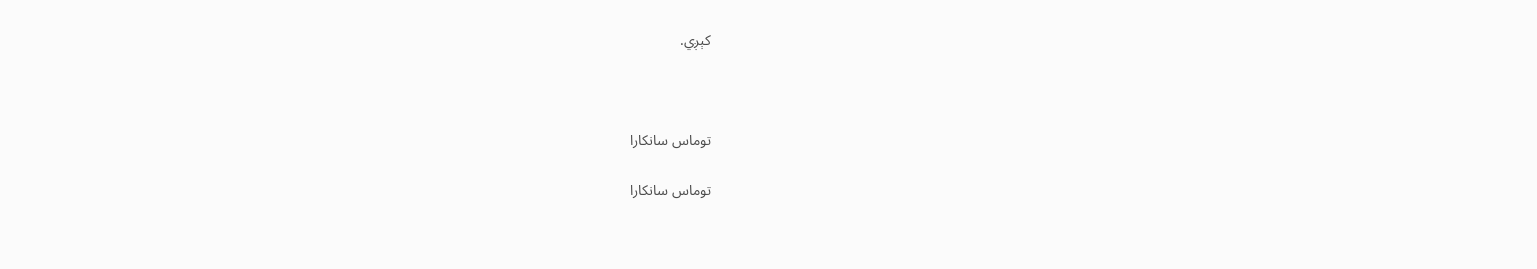کېږي.



توماس سانکارا

توماس سانکارا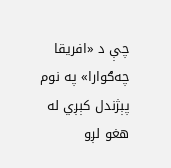چې د «افریقا چه‌ګوارا» په نوم پېژندل کېږي له هغو لږو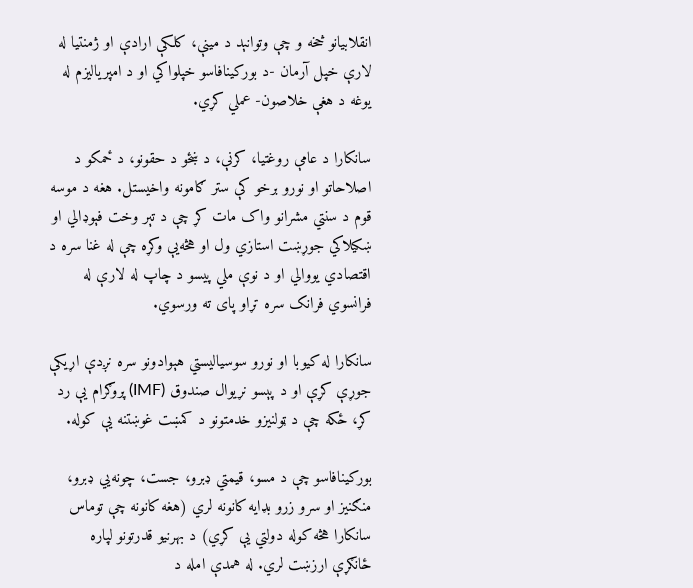انقلابیانو څخه و چې وتوانېد د مینې، کلکې ارادې او ژمنتیا له لارې خپل آرمان -د بورکینافاسو خپلواکي او د امپریالیزم له یوغه د هغې خلاصون- عملي کړي.

سانکارا د عامې روغتیا، کرنې، د ښځو د حقونو، د ځمکو د اصلاحاتو او نورو برخو کې ستر ګامونه واخیستل. هغه د موسه قوم د سنتي مشرانو واک مات کړ چې د تېر وخت فېوډالي او ښکیلاکي جوړښت استازي ول او هڅه‌یې وکړه چې له غنا سره د اقتصادي یووالي او د نوې ملي پیسو د چاپ له لارې له فرانسوي فرانک سره تړاو پای ته ورسوي.

سانکارا له کیوبا او نورو سوسیالیستي هېوادونو سره نږدې اړیکې جوړې کړې او د پېسو نړیوال صندوق (IMF) پروګرام یې رد کړ، ځکه چې د ټولنیزو خدمتونو د کمښت غوښتنه یې کوله.

بورکینافاسو چې د مسو، قیمتي ډبرو، جست، چونه‌يي ډبرو، منګنیز او سرو زرو بډایه کانونه لري (هغه کانونه چې توماس سانکارا هڅه کوله دولتي یې کړي) د بهرنيو قدرتونو لپاره ځانګړې ارزښت لري. له همدې امله د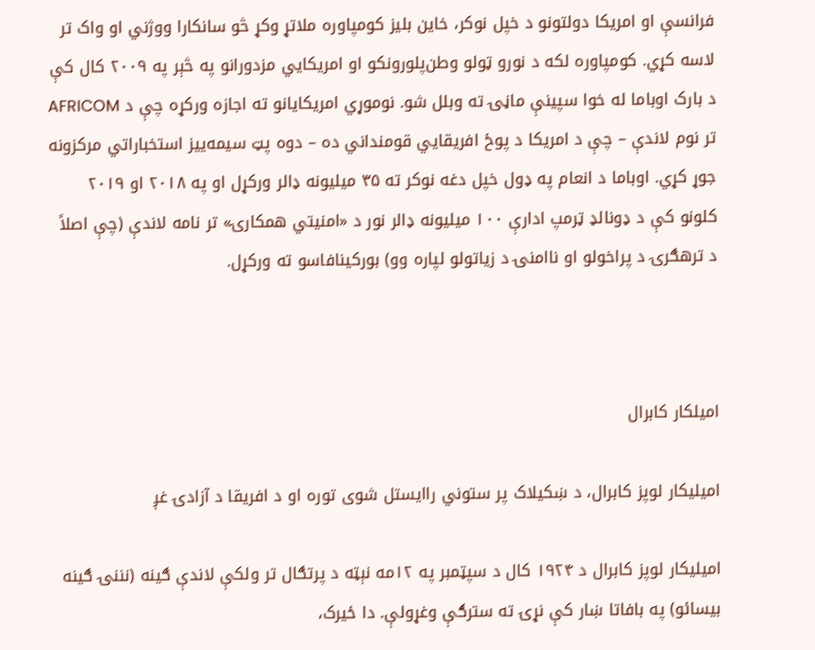فرانسې او امریکا دولتونو د خپل نوکر، خاین بلیز کومپاوره ملاتړ وکړ څو سانکارا ووژني او واک تر لاسه کړي. کومپاوره لکه د نورو ټولو وطن‌پلورونکو او امریکايي مزدورانو په څېر په ۲۰۰۹ کال کې د بارک اوباما له خوا سپینې ماڼۍ ته وبلل شو. نوموړي امریکایانو ته اجازه ورکړه چې د AFRICOM تر نوم لاندې – چې د امریکا د پوځ افریقايي قومنداني ده – دوه پټ سیمه‌ییز استخباراتي مرکزونه جوړ کړي. اوباما د انعام په ډول خپل دغه نوکر ته ۳۵ میلیونه ډالر ورکړل او په ۲۰۱۸ او ۲۰۱۹ کلونو کې د ډونالډ ټرمپ ادارې ۱۰۰ میلیونه ډالر نور د «امنیتي همکارۍ» تر نامه لاندې (چې اصلاً د ترهګرۍ د پراخولو او ناامنۍ د زیاتولو لپاره وو) بورکینافاسو ته ورکړل.



امیلکار کابرال

امیلیکار لوپز کابرال، د ښکیلاک پر ستوني راایستل‌ شوی توره او د افریقا د آزادۍ غږ

امیلیکار لوپز کابرال د ۱۹۲۴ کال د سپټمبر په ۱۲مه نېټه د پرتګال تر ولکې لاندې ګینه (نننۍ ګینه بیسائو) په بافاتا ښار کې نړۍ ته سترګې وغړولې. دا ځیرک،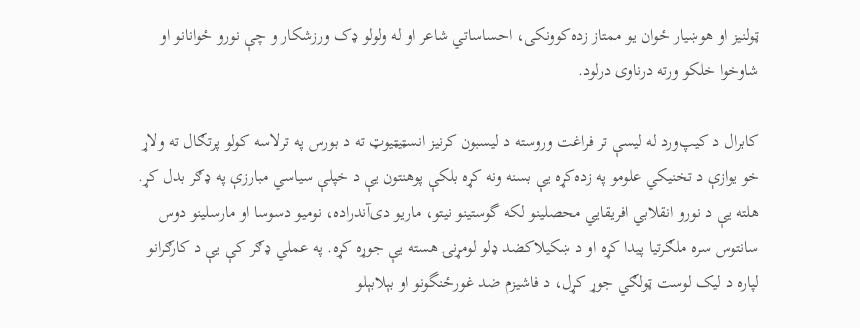ټولنیز او هوښیار ځوان یو ممتاز زده‌کوونکی، احساساتي شاعر او له ولولو ډک ورزشکار و چې نورو ځوانانو او شاوخوا خلکو ورته درناوی درلود.

کابرال د کیپ‌ورد له لیسې تر فراغت وروسته د لیسبون کرنیز انسټیټیوټ ته د بورس په ترلاسه کولو پرتګال ته ولاړ خو یوازې د تخنیکي علومو په زده‌کړه یې بسنه ونه کړه بلکې پوهنتون یې د خپلې سیاسي مبارزې په ډګر بدل کړ. هلته یې د نورو انقلابي افریقايي محصلینو لکه گوستینو نیتو، ماریو دی‌آندراده، نومیو د‌سوسا او مارسلینو دوس سانتوس سره ملګرتیا پیدا کړه او د ښکیلاکضد ډلو لومړنۍ هسته ‌یې جوړه کړه. په عملي ډګر کې یې د کارګرانو لپاره د لیک‌ لوست ټولګي جوړ کړل، د فاشیزم ضد غورځنگونو او بېلابېلو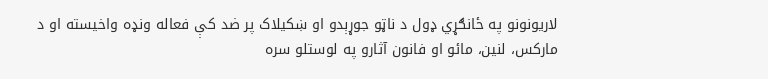لاریونونو په ځانګړي ډول د ناټو جوړېدو او ښکیلاک پر ضد کې فعاله ونډه واخیسته او د مارکس، لنین، مائو او فانون آثارو په لوستلو سره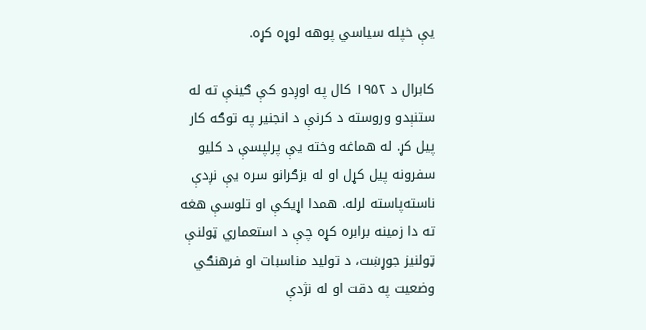یې خپله سیاسي پوهه لوړه کړه.

کابرال د ۱۹۵۲ کال په اوږدو کې ګینې ته له ستنېدو وروسته د کرنې د انجنیر په توګه کار پیل کړ. له هماغه وخته یې پرلپسې د کلیو سفرونه پيل کړل او له بزګرانو سره یې نږدې ناسته‌پاسته لرله. همدا اړیکې او تلوسې هغه ته دا زمینه برابره کړه چې د استعماري ټولنې ټولنیز جوړښت، د تولید مناسبات او فرهنګي وضعیت په دقت او له نژدې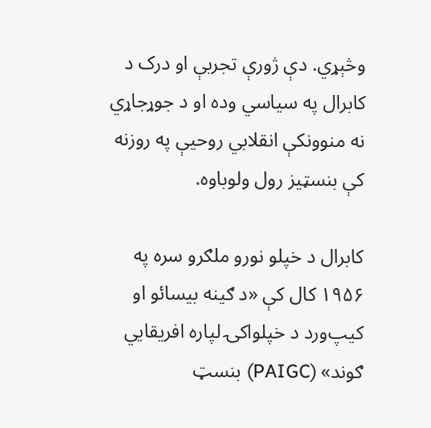وڅېړي. دې ژورې تجربې او درک د کابرال په سیاسي وده او د جوړجاړي نه منوونکې انقلابي روحیې په روزنه کې بنسټیز رول ولوباوه.

کابرال د خپلو نورو ملګرو سره په ۱۹۵۶ کال کې «د ګینه بیسائو او کیپ‌ورد د خپلواکۍ لپاره افریقايي ګوند» (PAIGC) بنسټ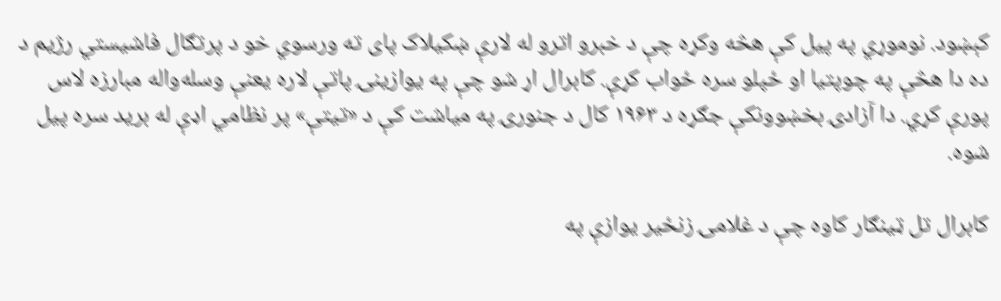کېښود. نوموړي په پیل کې هڅه وکړه چې د خبرو اترو له لارې ښکیلاک پای ته ورسوي خو د پرتګال فاشیستي رژیم د ده دا هڅې په چوپتیا او ځپلو سره ځواب کړې. کابرال اړ شو چې په یوازینۍ پاتې لاره یعنې وسله‌واله مبارزه لاس پورې کړي. دا آزادۍ بخښوونکې جګړه د ۱۹۶۳ کال د جنورۍ په میاشت کې د «تیتې» پر نظامي اډې له برید سره پیل شوه.

کابرال تل ټینګار کاوه چې د غلامۍ زنځیر یوازې په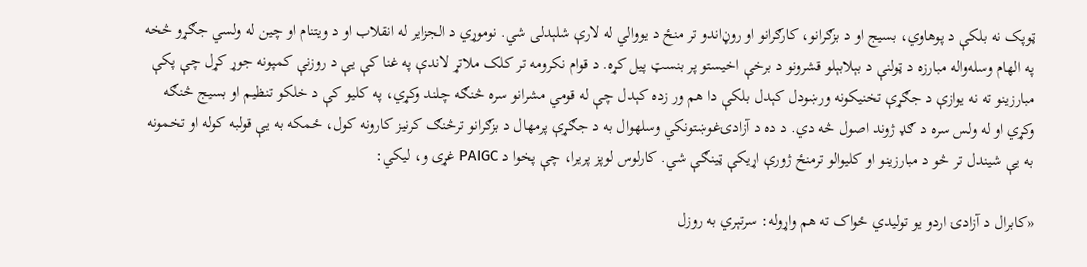ټوپک نه بلکې د پوهاوي، بسیج او د بزګرانو، کارګرانو او روڼ‌اندو تر منځ د یووالي له لارې شلېدلی شي. نوموړي د الجزایر له انقلاب او د ویتنام او چین له ولسي جګړو څخه په الهام وسله‌واله مبارزه د ټولنې د بېلابېلو قشرونو د برخې اخیستو پر بنسټ پیل کړه. د قوام نکرومه تر کلک ملاتړ لاندې په غنا کې یې د روزنې کمپونه جوړ کړل چې پکې مبارزینو ته نه یوازې د جګړې تخنیکونه ورښودل کېدل بلکې دا هم ور زده کېدل چې له قومي مشرانو سره څنګه چلند وکړي، په کلیو کې د خلکو تنظیم او بسیج څنګه وکړي او له ولس سره د ګډ ژوند اصول څه دي. د ده د آزادۍغوښتونکي وسلهوال به د جګړې پرمهال د بزګرانو ترڅنګ کرنیز کارونه کول، ځمکه به یې قولبه کوله او تخمونه به یې شیندل تر څو د مبارزینو او کلیوالو ترمنځ ژورې اړیکې ټینګې شي. کارلوس لوپز پریرا، چې پخوا د PAIGC غړی و، لیکي:

«کابرال د آزادۍ اردو یو تولیدي ځواک ته هم واړوله: سرتېري به روزل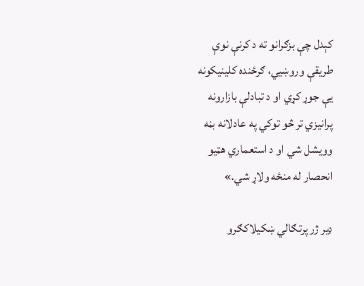کېدل چې بزګرانو ته د کرنې نوې طریقې وروښيي، ګرځنده کلینیکونه یې جوړ کړي او د تبادلې بازارونه پرانیزي تر څو توکي په عادلانه بڼه وویشل شي او د استعماري هټیو انحصار له منځه ولاړ شي.»

ډیر ژر پرتګالي ښکیلاکګرو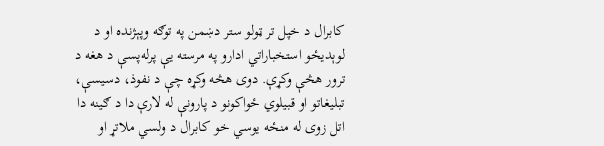کابرال د خپل تر ټولو ستر دښمن په توګه وپېژنده او د لوېدیځو استخباراتي ادارو په مرسته یې پرله‌پسې د هغه د ترور هڅې وکړې. دوی هڅه وکړه چې د نفوذ، دسیسې، تبلیغاتو او قبیلوي ځواکونو د پارونې له لارې دا د ګینه دا اتل زوی له منځه یوسي خو کابرال د ولسي ملاتړ او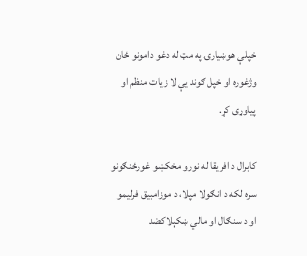خپلې هوښیارۍ په مټ له دغو دامونو ځان وژغوره او خپل ګوند یې لا زیات منظم او پیاوړی کړ.

کابرال د افریقا له نورو مخکښو غورځنګونو سره لکه د انګولا مپلا، د موزامبیق فرلیمو او د سنګال او مالي ښکېلاکضد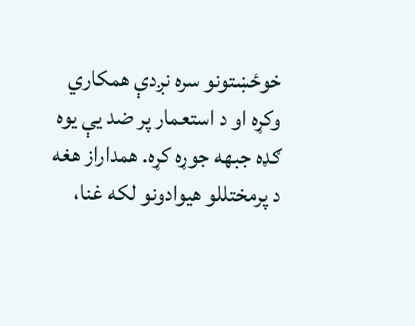خوځښتونو سره نږدې همکاري وکړه او د استعمار پر ضد یې یوه ګډه جبهه جوړه کړه. همداراز هغه د پرمختللو هیوادونو لکه غنا،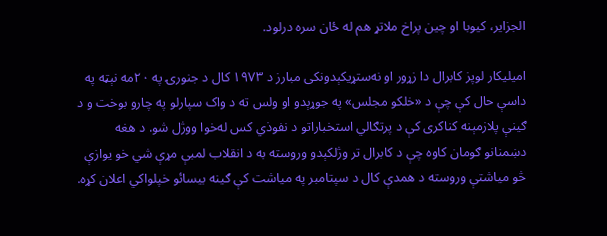الجزایر، کیوبا او چین پراخ ملاتړ هم له ځان سره درلود.

امیلیکار لوپز کابرال دا زړور او نه‌ستړیکېدونکی مبارز د ۱۹۷۳ کال د جنورۍ په ۲۰مه نېټه په داسې حال کې چې د «خلکو مجلس» په جوړېدو او ولس ته د واک سپارلو په چارو بوخت و د ګینې پلازمېنه کناکری کې د پرتګالي استخباراتو د نفوذي کس له‌خوا ووژل شو. د هغه دښمنانو ګومان کاوه چې د کابرال تر وژلکېدو وروسته به د انقلاب لمبې مړې شي خو یوازې څو میاشتې وروسته د همدې کال د سپتامبر په میاشت کې ګینه بیسائو خپلواکي اعلان کړه.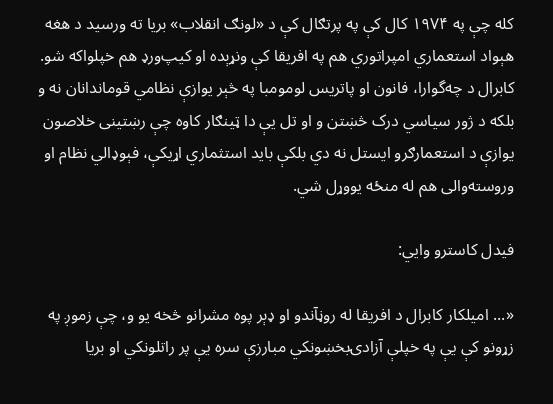کله چې په ۱۹۷۴ کال کې په پرتګال کې د «لونګ انقلاب» بریا ته ورسید د هغه هېواد استعماري امپراتوري هم په افریقا کې ونړېده او کیپ‌ورډ هم خپلواکه شو. کابرال د چه‌گوارا، فانون او پاتریس لومومبا په څېر یوازې نظامي قوماندانان نه و بلکه د ژور سیاسي درک څښتن و او تل یې دا ټینګار کاوه چې رښتینی خلاصون یوازې د استعمارګرو ایستل نه دي بلکې باید استثماري اړیکې، فېوډالي نظام او وروسته‌والی هم له منځه یووړل شي.

فیدل کاسترو وایي:

«... امیلکار کابرال د افریقا له روڼآندو او ډېر پوه مشرانو څخه یو و، چې زموږ په زړونو کې یې په خپلې آزادۍ‌بخښونکي مبارزې سره یې پر راتلونکي او بریا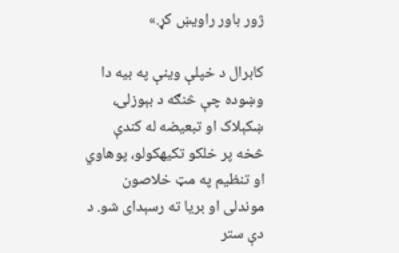ژور باور راویښ کړ.»

کابرال د خپلې وینې په بیه دا وښوده چې څنګه د بېوزلۍ، ښکېلاک او تبعیضه له کندې څخه پر خلکو تکیهکولو، پوهاوي او تنظیم په مټ خلاصون موندلی او بریا ته رسېدای شو. د دې ستر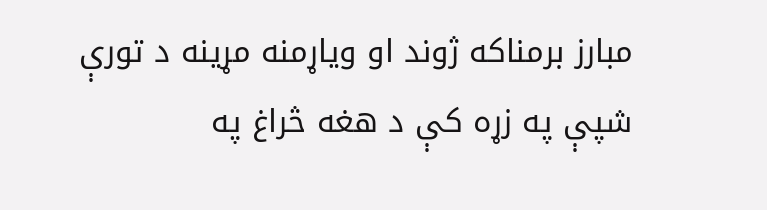مبارز برمناکه ژوند او ویاړمنه مړینه د تورې شپې په زړه کې د هغه څراغ په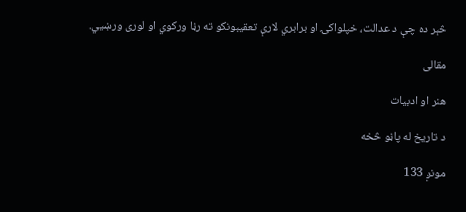څېر ده چې د عدالت، خپلواکۍ او برابري لارې تعقیبونکو ته رڼا ورکوي او لوری ورښيي.

مقالی

هنر او ادبیات

د تاریخ له پاڼو څخه

مونږ 133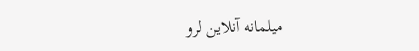میلمانه آنلاین لرو